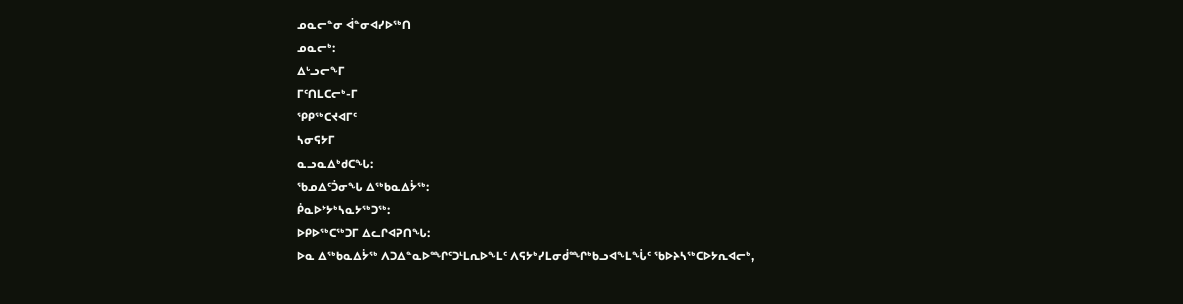ᓄᓇᓕᓐᓂ ᐋᓐᓂᐊᓯᐅᖅᑎ
ᓄᓇᓕᒃ:
ᐃᒡᓗᓕᖕᒥ
ᒥᑦᑎᒪᑕᓕᒃ-ᒥ
ᕿᑭᖅᑕᔪᐊᒥᑦ
ᓴᓂᕋᔭᒥ
ᓇᓗᓇᐃᒃᑯᑕᖓ:
ᖃᓄᐃᑦᑑᓂᖓ ᐃᖅᑲᓇᐃᔮᖅ:
ᑮᓇᐅᔾᔭᒃᓴᓇᔭᖅᑐᖅ:
ᐅᑭᐅᖅᑕᖅᑐᒥ ᐃᓚᒋᐊᕈᑎᖓ:
ᐅᓇ ᐃᖅᑲᓇᐃᔮᖅ ᐱᑐᐃᓐᓇᐅᙱᑦᑐᒻᒪᕆᐅᖕᒪᑦ ᐱᕋᔭᒃᓯᒪᓂᑰᙱᒃᑲᓗᐊᖕᒪᖔᑦ ᖃᐅᔨᓴᖅᑕᐅᔭᕆᐊᓕᒃ,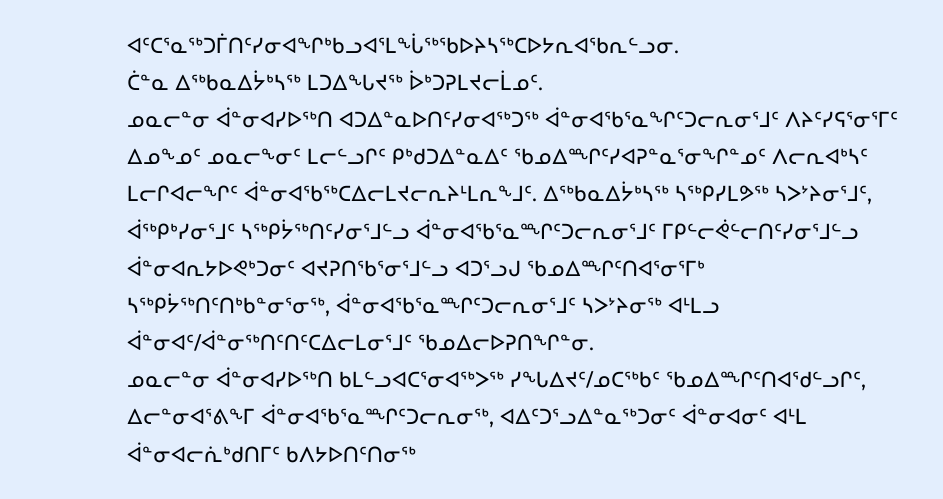ᐊᑦᑕᕐᓇᖅᑐᒦᑎᑦᓯᓂᐊᖏᒃᑲᓗᐊᕐᒪᖔᖅᖃᐅᔨᓴᖅᑕᐅᔭᕆᐊᖃᕆᓪᓗᓂ.
ᑖᓐᓇ ᐃᖅᑲᓇᐃᔮᒃᓴᖅ ᒪᑐᐃᖓᔪᖅ ᐆᒃᑐᕈᒪᔪᓕᒫᓄᑦ.
ᓄᓇᓕᓐᓂ ᐋᓐᓂᐊᓯᐅᖅᑎ ᐊᑐᐃᓐᓇᐅᑎᑦᓯᓂᐊᖅᑐᖅ ᐋᓐᓂᐊᖃᕐᓇᖏᑦᑐᓕᕆᓂᕐᒧᑦ ᐱᔨᑦᓯᕋᕐᓂᕐᒥᑦ ᐃᓄᖕᓄᑦ ᓄᓇᓕᖕᓂᑦ ᒪᓕᓪᓗᒋᑦ ᑭᒃᑯᑐᐃᓐᓇᐃᑦ ᖃᓄᐃᙱᑦᓯᐊᕈᓐᓇᕐᓂᖏᓐᓄᑦ ᐱᓕᕆᐊᒃᓴᑦ ᒪᓕᒋᐊᓕᖏᑦ ᐋᓐᓂᐊᖃᖅᑕᐃᓕᒪᔪᓕᕆᔨᒻᒪᕆᖕᒧᑦ. ᐃᖅᑲᓇᐃᔮᒃᓴᖅ ᓴᖅᑭᓯᒪᕗᖅ ᓴᐳᔾᔨᓂᕐᒧᑦ, ᐋᖅᑭᒃᓯᓂᕐᒧᑦ ᓴᖅᑭᔮᖅᑎᑦᓯᓂᕐᒧᓪᓗ ᐋᓐᓂᐊᖃᕐᓇᙱᑦᑐᓕᕆᓂᕐᒧᑦ ᒥᑭᓪᓕᕚᓪᓕᑎᑦᓯᓂᕐᒧᓪᓗ ᐋᓐᓂᐊᕆᔭᐅᕙᒃᑐᓂᑦ ᐊᔪᕈᑎᖃᕐᓂᕐᒧᓪᓗ ᐊᑐᕐᓗᒍ ᖃᓄᐃᙱᑦᑎᐊᕐᓂᕐᒥᒃ ᓴᖅᑭᔮᖅᑎᑦᑎᒃᑲᓐᓂᕐᓂᖅ, ᐋᓐᓂᐊᖃᕐᓇᙱᑦᑐᓕᕆᓂᕐᒧᑦ ᓴᐳᔾᔨᓂᖅ ᐊᒻᒪᓗ ᐋᓐᓂᐊᑦ/ᐋᓐᓂᖅᑎᑦᑎᑦᑕᐃᓕᒪᓂᕐᒧᑦ ᖃᓄᐃᓕᐅᕈᑎᖏᓐᓂ.
ᓄᓇᓕᓐᓂ ᐋᓐᓂᐊᓯᐅᖅᑎ ᑲᒪᓪᓗᐊᑕᕐᓂᐊᖅᐳᖅ ᓯᖓᐃᔪᑦ/ᓄᑕᖅᑲᑦ ᖃᓄᐃᙱᑦᑎᐊᖁᓪᓗᒋᑦ, ᐃᓕᓐᓂᐊᕐᕕᖕᒥ ᐋᓐᓂᐊᖃᕐᓇᙱᑦᑐᓕᕆᓂᖅ, ᐊᐃᑦᑐᕐᓗᐃᓐᓇᖅᑐᓂᑦ ᐋᓐᓂᐊᓂᑦ ᐊᒻᒪ ᐋᓐᓂᐊᓕᕇᒃᑯᑎᒥᑦ ᑲᐱᔭᐅᑎᑦᑎᓂᖅ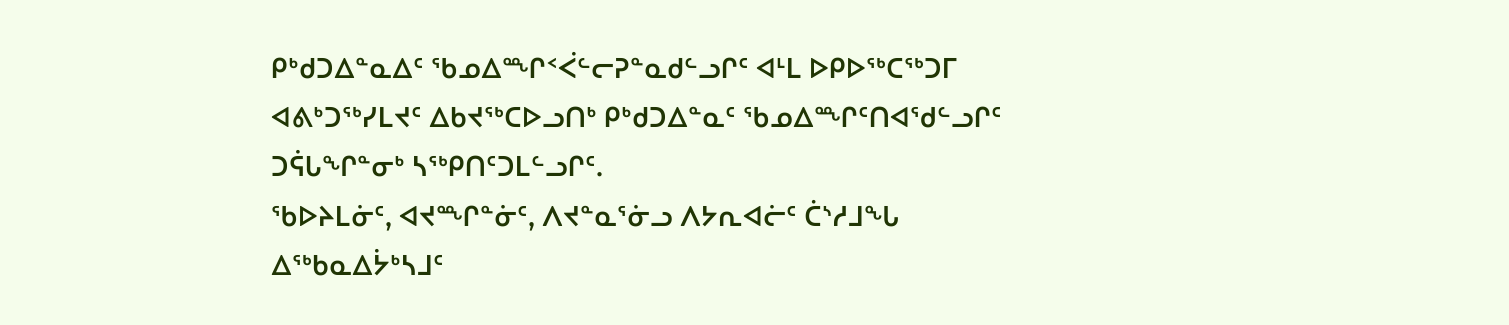ᑭᒃᑯᑐᐃᓐᓇᐃᑦ ᖃᓄᐃᙱᑉᐹᓪᓕᕈᓐᓇᑯᓪᓗᒋᑦ ᐊᒻᒪ ᐅᑭᐅᖅᑕᖅᑐᒥ ᐊᕕᒃᑐᖅᓯᒪᔪᑦ ᐃᑲᔪᖅᑕᐅᓗᑎᒃ ᑭᒃᑯᑐᐃᓐᓇᑦ ᖃᓄᐃᙱᑦᑎᐊᖁᓪᓗᒋᑦ ᑐᕌᒐᖏᓐᓂᒃ ᓴᖅᑭᑎᑦᑐᒪᓪᓗᒋᑦ.
ᖃᐅᔨᒪᓃᑦ, ᐊᔪᙱᓐᓃᑦ, ᐱᔪᓐᓇᕐᓃᓗ ᐱᔭᕆᐊᓖᑦ ᑖᔅᓱᒧᖓ ᐃᖅᑲᓇᐃᔮᒃᓴᒧᑦ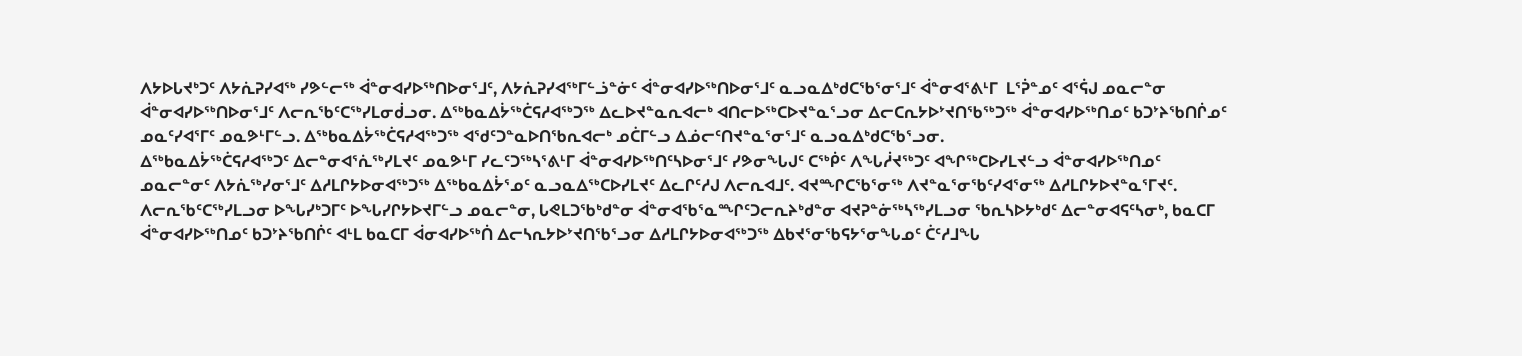ᐱᔭᐅᒐᔪᒃᑐᑦ ᐱᔭᕇᕈᓯᐊᖅ ᓯᕗᓪᓕᖅ ᐋᓐᓂᐊᓯᐅᖅᑎᐅᓂᕐᒧᑦ, ᐱᔭᕇᕈᓯᐊᖅᒥᓪᓘᓐᓃᑦ ᐋᓐᓂᐊᓯᐅᖅᑎᐅᓂᕐᒧᑦ ᓇᓗᓇᐃᒃᑯᑕᖃᕐᓂᕐᒧᑦ ᐋᓐᓂᐊᕐᕕᒻᒥ  ᒪᕐᕉᓐᓄᑦ ᐊᕐᕌᒍ ᓄᓇᓕᓐᓂ ᐋᓐᓂᐊᓯᐅᖅᑎᐅᓂᕐᒧᑦ ᐱᓕᕆᖃᑦᑕᖅᓯᒪᓂᑰᓗᓂ. ᐃᖅᑲᓇᐃᔮᖅᑖᕋᓱᐊᖅᑐᖅ ᐃᓚᐅᔪᓐᓇᕆᐊᓕᒃ ᐊᑎᓕᐅᖅᑕᐅᔪᓐᓇᕐᓗᓂ ᐃᓕᑕᕆᔭᐅᔾᔪᑎᖃᖅᑐᖅ ᐋᓐᓂᐊᓯᐅᖅᑎᓄᑦ ᑲᑐᔾᔨᖃᑎᒌᓄᑦ ᓄᓇᑦᓯᐊᕐᒥᑦ ᓄᓇᕗᒻᒥᓪᓗ. ᐃᖅᑲᓇᐃᔮᖅᑖᕋᓱᐊᖅᑐᖅ ᐊᖁᑦᑐᓐᓇᐅᑎᖃᕆᐊᓕᒃ ᓄᑖᒥᓪᓗ ᐃᓅᓕᑦᑎᔪᓐᓇᕐᓂᕐᒧᑦ ᓇᓗᓇᐃᒃᑯᑕᖃᕐᓗᓂ.
ᐃᖅᑲᓇᐃᔮᖅᑖᕋᓱᐊᖅᑐᑦ ᐃᓕᓐᓂᐊᕐᕇᖅᓯᒪᔪᑦ ᓄᓇᕗᒻᒥ ᓯᓚᑦᑐᖅᓴᕐᕕᒻᒥ ᐋᓐᓂᐊᓯᐅᖅᑎᑦᓴᐅᓂᕐᒧᑦ ᓯᕗᓂᖓᒍᑦ ᑕᖅᑮᑦ ᐱᖓᓲᔪᖅᑐᑦ ᐊᖏᖅᑕᐅᓯᒪᔪᓪᓗ ᐋᓐᓂᐊᓯᐅᖅᑎᓄᑦ
ᓄᓇᓕᓐᓂᑦ ᐱᔭᕇᖅᓯᓂᕐᒧᑦ ᐃᓱᒪᒋᔭᐅᓂᐊᖅᑐᖅ ᐃᖅᑲᓇᐃᔮᕐᓄᑦ ᓇᓗᓇᐃᖅᑕᐅᓯᒪᔪᑦ ᐃᓚᒋᑦᓱᒍ ᐱᓕᕆᐊᒧᑦ. ᐊᔪᙱᑕᖃᕐᓂᖅ ᐱᔪᓐᓇᕐᓂᖃᑦᓯᐊᕐᓂᖅ ᐃᓱᒪᒋᔭᐅᔪᓐᓇᕐᒥᔪᑦ.
ᐱᓕᕆᖃᑦᑕᖅᓯᒪᓗᓂ ᐅᖓᓯᒃᑐᒥᑦ ᐅᖓᓯᒋᔭᐅᔪᒥᓪᓗ ᓄᓇᓕᓐᓂ, ᒐᕙᒪᑐᖃᒃᑯᓐᓂ ᐋᓐᓂᐊᖃᕐᓇᙱᑦᑐᓕᕆᔨᒃᑯᓐᓂ ᐊᔪᕈᓐᓃᖅᓴᖅᓯᒪᓗᓂ ᖃᕆᓴᐅᔭᒃᑯᑦ ᐃᓕᓐᓂᐊᕋᑦᓴᓂᒃ, ᑲᓇᑕᒥ ᐋᓐᓂᐊᓯᐅᖅᑎᓄᑦ ᑲᑐᔾᔨᖃᑎᒌᑦ ᐊᒻᒪ ᑲᓇᑕᒥ ᐋᓂᐊᓯᐅᖅᑏ ᐃᓕᓴᕆᔭᐅᔾᔪᑎᖃᕐᓗᓂ ᐃᓱᒪᒋᔭᐅᓂᐊᖅᑐᖅ ᐃᑲᔪᕐᓂᖃᕋᔭᕐᓂᖓᓄᑦ ᑖᑦᓱᒧᖓ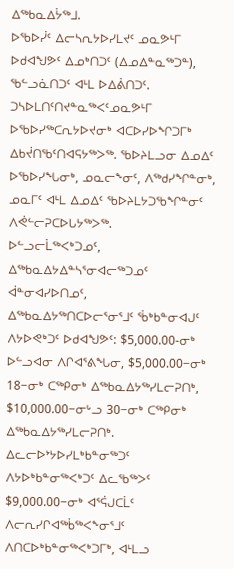ᐃᖅᑲᓇᐃᔮᖅᒧ.
ᐅᖃᐅᓰᑦ ᐃᓕᓴᕆᔭᐅᓯᒪᔪᑦ ᓄᓇᕗᒻᒥ ᐅᑯᐊᖑᕗᑦ ᐃᓄᒃᑎᑐᑦ (ᐃᓄᐃᓐᓇᖅᑐᓐ), ᖃᓪᓗᓈᑎᑐᑦ ᐊᒻᒪ ᐅᐃᕖᑎᑐᑦ.  ᑐᓴᐅᒪᑎᑦᑎᔪᓐᓇᖅᐸᑦᓄᓇᕗᒻᒥ ᐅᖃᐅᓯᖅᑕᕆᔭᐅᔪᓂᒃ ᐊᑕᐅᓯᐅᖏᑐᒥᒃ ᐃᑲᔫᑎᖃᑦᑎᐊᕋᔭᖅᐳᖅ. ᖃᐅᔨᒪᓗᓂ ᐃᓄᐃᑦ ᐅᖃᐅᓯᖓᓂᒃ, ᓄᓇᓕᖕᓂᑦ, ᐱᖅᑯᓯᖏᓐᓂᒃ, ᓄᓇᒥᑦ ᐊᒻᒪ ᐃᓄᐃᑦ ᖃᐅᔨᒪᔭᑐᖃᖏᓐᓂᑦ ᐱᕚᓪᓕᕈᑕᐅᒐᔭᖅᐳᖅ.
ᐅᓪᓗᓕᒫᖅᐸᒃᑐᓄᑦ, ᐃᖅᑲᓇᐃᔭᐃᓐᓴᕐᓂᐊᓕᖅᑐᓄᑦ ᐋᓐᓂᐊᓯᐅᑎᓄᑦ, ᐃᖅᑲᓇᐃᔭᖅᑎᑕᐅᓕᕐᓂᕐᒧᑦ ᖄᒃᑲᓐᓂᐊᒍᑦ ᐱᔭᐅᕙᒃᑐᑦ ᐅᑯᐊᖑᕗᑦ: $5,000.00-ᓂᒃ ᐅᓪᓗᐊᓂ ᐱᒋᐊᕐᕕᖓᓂ, $5,000.00−ᓂᒃ 18−ᓂᒃ ᑕᖅᑭᓂᒃ ᐃᖅᑲᓇᐃᔭᖅᓯᒪᓕᕈᑎᒃ, $10,000.00−ᓂᒡᓗ 30−ᓂᒃ ᑕᖅᑭᓂᒃ ᐃᖅᑲᓇᐃᔭᖅᓯᒪᓕᕈᑎᒃ. ᐃᓚᓕᐅᔾᔭᐅᓯᒪᒃᑲᓐᓂᖅᑐᑦ ᐱᔭᐅᒃᑲᓐᓂᖅᐸᒃᑐᑦ ᐃᓚᖃᖅᐳᑦ $9,000.00−ᓂᒃ ᐊᕐᕌᒍᑕᒫᑦ ᐱᓕᕆᓯᒋᐊᖅᑳᖅᐸᖕᓂᕐᒧᑦ ᐱᑎᑕᐅᒃᑲᓐᓂᖅᐸᒃᑐᒥᒃ, ᐊᒻᒪᓗ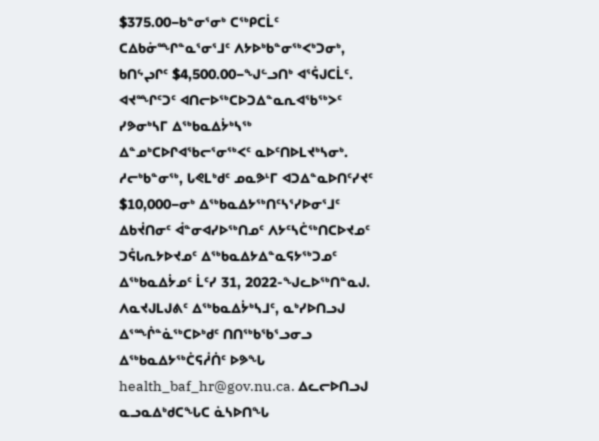$375.00−ᑲᓐᓂᕐᓂᒃ ᑕᖅᑭᑕᒫᑦ ᑕᐃᑲᓃᙱᓐᓇᕐᓂᕐᒧᑦ ᐱᔭᐅᒃᑲᓐᓂᖅᐸᒃᑐᓂᒃ, ᑲᑎᖦᖢᒋᑦ $4,500.00−ᖑᓪᓗᑎᒃ ᐊᕐᕌᒍᑕᒫᑦ.
ᐊᔪᙱᑦᑐᑦ ᐊᑎᓕᐅᖅᑕᐅᑐᐃᓐᓇᕆᐊᖃᖅᐳᑦ ᓯᕗᓂᒃᓴᒥ ᐃᖅᑲᓇᐃᔮᒃᓴᖅ ᐃᓐᓄᒃᑕᐅᒋᐊᖃᓕᕐᓂᖅᐸᑦ ᓇᐅᑦᑎᐅᒪᔪᒃᓴᓂᒃ.
ᓱᓕᒃᑲᓐᓂᖅ, ᒐᕙᒪᒃᑯᑦ ᓄᓇᕗᒻᒥ ᐊᑐᐃᓐᓇᐅᑎᑦᓯᔪᑦ $10,000−ᓂᒃ ᐃᖅᑲᓇᐃᔭᖅᑎᑦᓴᕐᓯᐅᓂᕐᒧᑦ ᐃᑲᔫᑎᓂᑦ ᐋᓐᓂᐊᓯᐅᖅᑎᓄᑦ ᐱᔭᑦᓴᑖᖅᑎᑕᐅᔪᓄᑦ ᑐᕌᒐᕆᔭᐅᔪᓄᑦ ᐃᖅᑲᓇᐃᔭᐃᓐᓇᕋᔭᖅᑐᓄᑦ ᐃᖅᑲᓇᐃᔮᓄᑦ ᒫᑦᓯ 31, 2022-ᖑᓚᐅᖅᑎᓐᓇᒍ.
ᐱᓇᔪᒍᒪᒍᕕᑦ ᐃᖅᑲᓇᐃᔮᒃᓴᒧᑦ, ᓇᒃᓯᐅᑎᓗᒍ ᐃᕐᙲᓐᓈᖅᑕᐅᒃᑯᑦ ᑎᑎᖅᑲᖃᕐᓗᓂᓗ ᐃᖅᑲᓇᐃᔭᖅᑖᕋᓲᑏᑦ ᐅᕗᖓ health_baf_hr@gov.nu.ca. ᐃᓚᓕᐅᑎᓗᒍ ᓇᓗᓇᐃᒃᑯᑕᖓᑕ ᓈᓴᐅᑎᖓ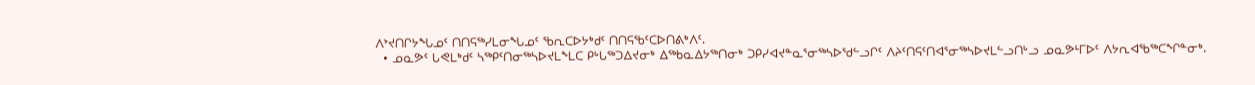ᐱᔾᔪᑎᒋᔭᖓᓄᑦ ᑎᑎᕋᖅᓯᒪᓂᖓᓄᑦ ᖃᕆᑕᐅᔭᒃᑯᑦ ᑎᑎᕋᖃᑦᑕᐅᑎᕕᒃᐱᑦ.
  • ᓄᓇᕗᑦ ᒐᕙᒪᒃᑯᑦ ᓴᖅᑭᑦᑎᓂᖅᓴᐅᔪᒪᖕᒪᑕ ᑭᒡᒐᖅᑐᐃᔪᓂᒃ ᐃᖅᑲᓇᐃᔭᖅᑎᓂᒃ ᑐᑭᓯᐊᔪᓐᓇᕐᓂᖅᓴᐅᖁᓪᓗᒋᑦ ᐱᔨᑦᑎᕋᑦᑎᐊᕐᓂᖅᓴᐅᔪᒪᓪᓗᑎᒡᓗ ᓄᓇᕗᒻᒥᐅᑦ ᐱᔭᕆᐊᖃᖅᑕᖏᓐᓂᒃ.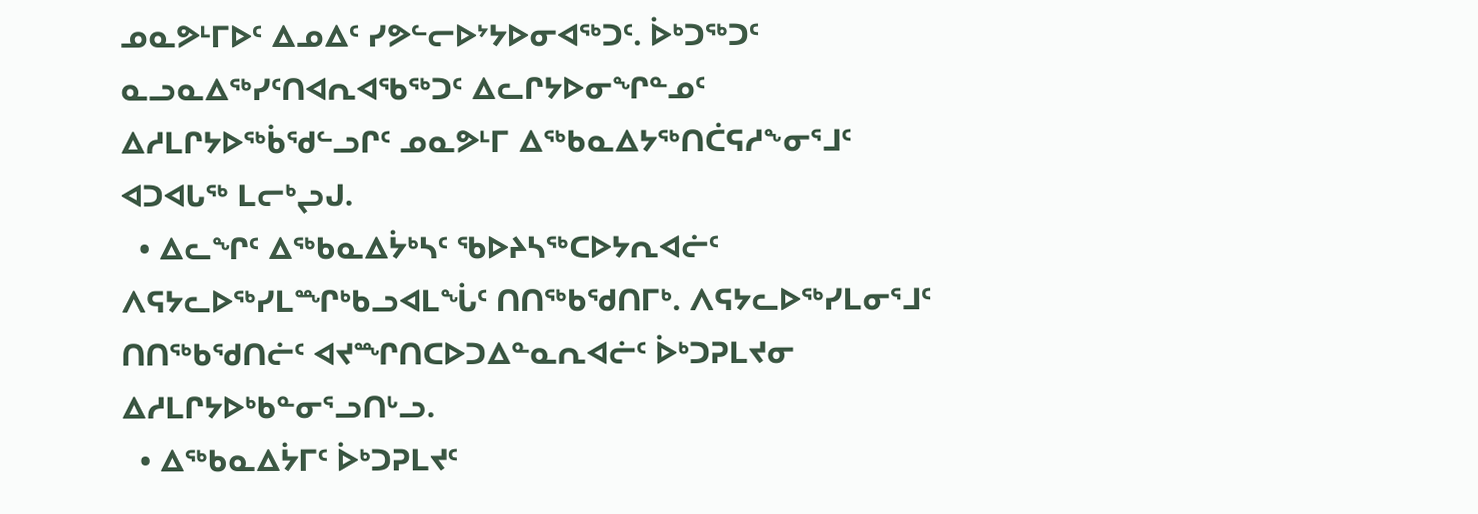ᓄᓇᕗᒻᒥᐅᑦ ᐃᓄᐃᑦ ᓯᕗᓪᓕᐅᔾᔭᐅᓂᐊᖅᑐᑦ. ᐆᒃᑐᖅᑐᑦ ᓇᓗᓇᐃᖅᓯᑦᑎᐊᕆᐊᖃᖅᑐᑦ ᐃᓚᒋᔭᐅᓂᖏᓐᓄᑦ ᐃᓱᒪᒋᔭᐅᖅᑳᖁᓪᓗᒋᑦ ᓄᓇᕗᒻᒥ ᐃᖅᑲᓇᐃᔭᖅᑎᑖᕋᓱᖕᓂᕐᒧᑦ ᐊᑐᐊᒐᖅ ᒪᓕᒃᖢᒍ.
  • ᐃᓚᖏᑦ ᐃᖅᑲᓇᐃᔮᒃᓴᑦ ᖃᐅᔨᓴᖅᑕᐅᔭᕆᐊᓖᑦ ᐱᕋᔭᓚᐅᖅᓯᒪᙱᒃᑲᓗᐊᒪᖔᑦ ᑎᑎᖅᑲᖁᑎᒥᒃ. ᐱᕋᔭᓚᐅᖅᓯᒪᓂᕐᒧᑦ ᑎᑎᖅᑲᖁᑎᓖᑦ ᐊᔪᙱᑎᑕᐅᑐᐃᓐᓇᕆᐊᓖᑦ ᐆᒃᑐᕈᒪᔪᓂ ᐃᓱᒪᒋᔭᐅᒃᑲᓐᓂᕐᓗᑎᒡᓗ.
  • ᐃᖅᑲᓇᐃᔮᒥᑦ ᐆᒃᑐᕈᒪᔪᑦ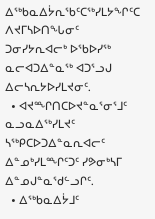ᐃᖅᑲᓇᐃᔮᕆᖃᑦᑕᖅᓯᒪᔭᖏᑦᑕ ᐱᔪᒥᓴᐅᑎᖓᓂᑦ ᑐᓂᓯᔭᕆᐊᓕᒃ ᐅᖃᐅᓯᖅ ᓇᓕᐊᑐᐃᓐᓇᖅ ᐊᑐᕐᓗᒍ ᐃᓕᓴᕆᔭᐅᓯᒪᔪᓂᑦ.
  • ᐊᔪᙱᑎᑕᐅᔪᓐᓇᕐᓂᕐᒧᑦ ᓇᓗᓇᐃᖅᓯᒪᔪᑦ ᓴᖅᑭᑕᐅᑐᐃᓐᓇᕆᐊᓕᑦ ᐃᓐᓄᒃᓯᒪᙱᑦᑐᑦ ᓯᕗᓂᒃᓴᒥ ᐃᓐᓄᒍᓐᓇᖁᓪᓗᒋᑦ.
  • ᐃᖅᑲᓇᐃᔮᒧᑦ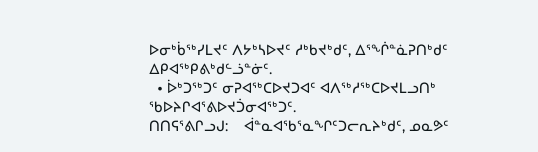ᐅᓂᒃᑳᖅᓯᒪᔪᑦ ᐱᔭᒃᓴᐅᔪᑦ ᓱᒃᑲᔪᒃᑯᑦ, ᐃᕐᖐᓐᓈᕈᑎᒃᑯᑦ ᐃᑭᐊᖅᑭᕕᒃᑯᓪᓘᓐᓃᑦ.
  • ᐆᒃᑐᖅᑐᑦ ᓂᕈᐊᖅᑕᐅᔪᑐᐊᑦ ᐊᐱᖅᓱᖅᑕᐅᔪᒪᓗᑎᒃ ᖃᐅᔨᒋᐊᕐᕕᐅᔪᑑᓂᐊᖅᑐᑦ.
ᑎᑎᕋᕐᕕᒋᓗᒍ:    ᐋᓐᓇᐊᖃᕐᓇᖏᑦᑐᓕᕆᔨᒃᑯᑦ, ᓄᓇᕗᑦ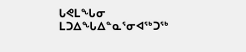ᒐᕙᒪᖓᓂ
ᒪᑐᐃᖓᐃᓐᓇᕐᓂᐊᖅᑐᖅ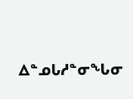ᐃᓐᓄᒐᓱᓐᓂᖓᓂ